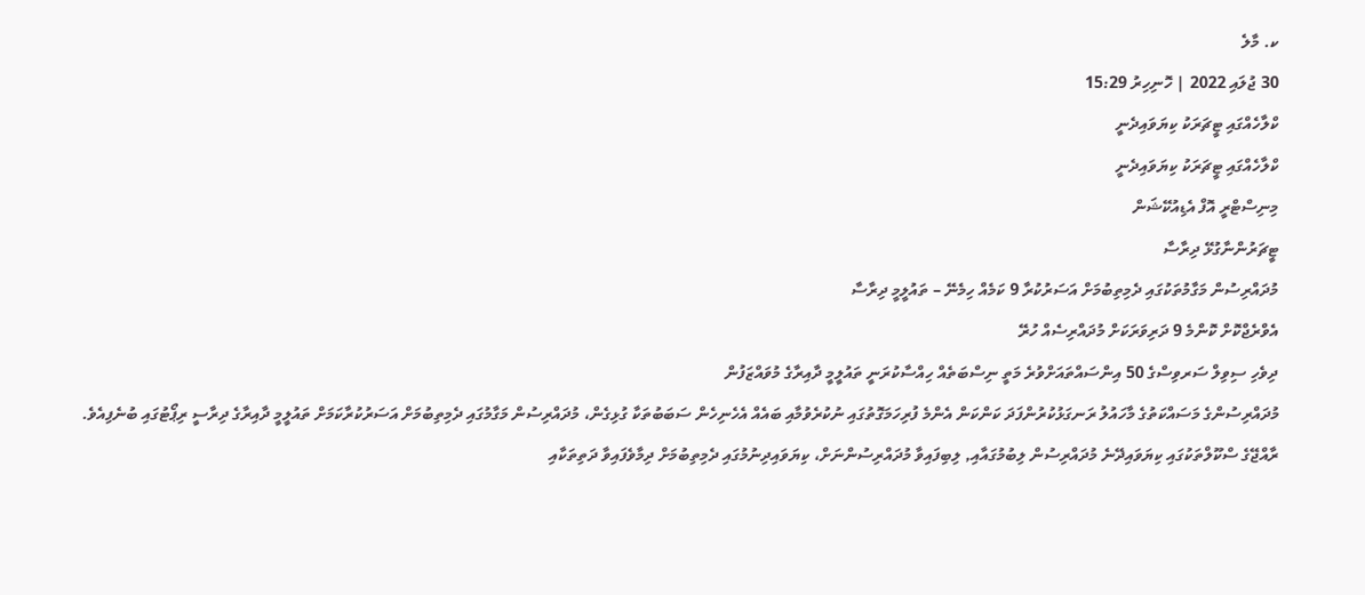ކ. މާލެ
30 ޖުލައި 2022 | ހޮނިހިރު 15:29
ކްލާހެއްގައި ޓީޗަރަކު ކިޔަވައިދެނީ
ކްލާހެއްގައި ޓީޗަރަކު ކިޔަވައިދެނީ
މިނިސްޓްރީ އޮފް އެޑިއުކޭޝަން
ޓީޗަރުންނާގުޅޭ ދިރާސާ
މުދައްރިސުން މަގާމުތަކުގައި ދެމިތިބުމަށް އަސަރުކުރާ 9 ކަމެއް ހިމެނޭ – ތައުލީމީ ދިރާސާ
އެވްރެޖްކޮށް ކޮންމެ 9 ދަރިވަރަކަށް މުދައްރިސެއް ހުރޭ
ދިވެހި ސިވިލް ސަރވިސްގެ 50 އިންސައްތައަށްވުރެ މަތީ ނިސްބަތެއް ހިއްސާކުރަނީ ތައުލީމީ ދާއިރާގެ މުވައްޒަފުން
މުދައްރިސުންގެ މަސައްކަތުގެ މާހައުލު ރަނގަޅުކުރުންފަދަ ކަންކަން އެންމެ ފުރިހަމަގޮތުގައި ނުކުރެވުމާއި ބައެއް އެހެނިހެން ސަބަބުތަކާ ގުޅިގެން، މުދައްރިސުން މަގާމުގައި ދެމިތިބުމަށް އަސަރުކުރާކަމަށް ތައުލީމީ ދާއިރާގެ ދިރާސީ ރިޕޯޓުގައި ބުނެފިއެވެ.
ރާއްޖޭގެ ސްކޫލްތަކުގައި ކިޔަވައިދޭނެ މުދައްރިސުން ލިބުމުގައާއި, ލިބިފައިވާ މުދައްރިސުންނަށް، ކިޔަވައިދިނުމުގައި ދެމިތިބުމަށް ދިމާވެފައިވާ ދަތިތަކާއި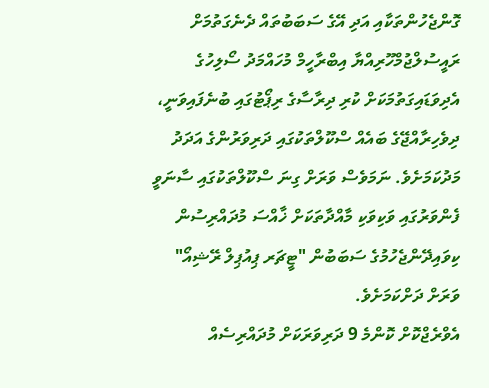ގޮންޖެހުންތަކާއި އަދި އޭގެ ސަބަބުތައް ދެނެގަތުމަށް ރައީސުލްޖުމްހޫރިއްޔާ އިބްރާހީމް މުހައްމަދު ސޯލިހުގެ އެދިވަޑައިގަތުމަކަށް ކުރި ދިރާސާގެ ރިޕޯޓުގައި ބުނެފައިވަނީ، ދިވެހިރާއްޖޭގެ ބައެއް ސްކޫލްތަކުގައި ދަރިވަރުންގެ އަދަދު މަދުކަމަށެވެ. ނަމަވެސް ވަރަށް ގިނަ ސްކޫލްތަކުގައި ސާނަވީ ފެންވަރުގައި ވަކިވަކި މާއްދާތަކަށް ޚާއްސަ މުދައްރިސުން ކިވައިދޭންޖެހުމުގެ ސަބަބުން "ޓީޗަރ ޕިއުޕިލް ރޭޝިއޯ" ވަރަށް ދަށްކަމަށެވެ.
އެވްރެޖްކޮށް ކޮންމެ 9 ދަރިވަރަކަށް މުދައްރިސެއް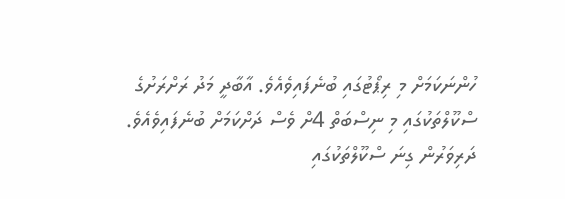ހުންނަކަމަށް މި ރިޕޯޓުގައި ބުނެފައިވެއެވެ. އާބާދީ މަދު ރަށްރަށުގެ ސްކޫލްތަކުގައި މި ނިސްބަތް 4ށް ވެސް ދަށްކަމަށް ބުނެފައިވެއެވެ. ދަރިވަރުން ގިނަ ސްކޫލްތަކުގައި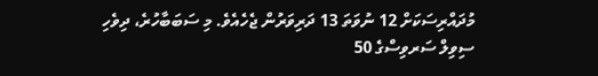މުދައްރިސަކަށް 12 ނުވަތަ 13 ދަރިވަރުން ޖެހެއެވެ. މި ސަބަބާހުރެ، ދިވެހި ސިވިލް ސަރވިސްގެ 50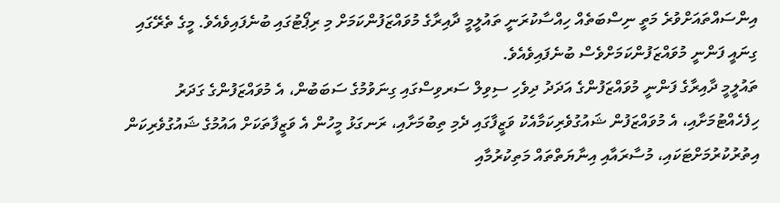އިންސައްތައަށްވުރެ މަތީ ނިސްބަތެއް ހިއްސާކުރަނީ ތައުލީމީ ދާއިރާގެ މުވައްޒަފުންކަމަށް މި ރިޕޯޓުގައި ބުނެފައިވެއެވެ. މީގެ ތެރޭގައި ގިނައީ ފަންނީ މުވައްޒަފުންކަމަށްވެސް ބުނެފައިވެއެވެ.
ތައުލީމީ ދާއިރާގެ ފަންނީ މުވައްޒަފުންގެ އަދަދު ދިވެހި ސިވިލް ސަރވިސްގައި ގިނަވުމުގެ ސަބަބުން، އެ މުވައްޒަފުންގެ ގަދަރު ހިފެހެއްޓުމަށާއި، އެ މުވައްޒަފުން ޝައުގުވެރިކަމާއެކު ވަޒީފާގައި ދެމި ތިބުމަށާއި، ރަނގަޅު މީހުން އެ ވަޒީފާތަކަށް އައުމުގެ ޝައުގުވެރިކަން އިތުރުކުރުމަށްޓަކައި، މުސާރައާއި އިނާޔަތްތައް މަތިކުރުމާއި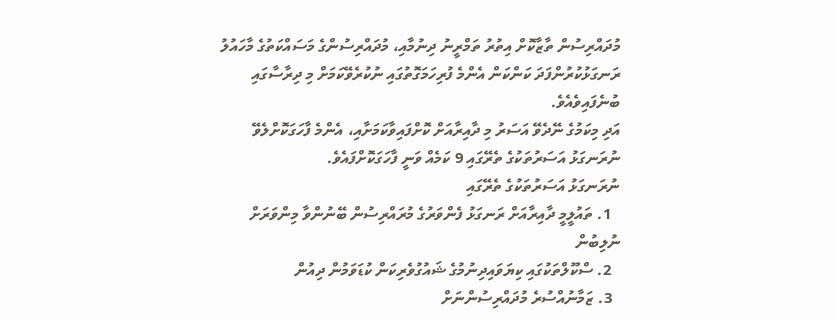މުދައްރިސުން ތާޒާކޮށް އިތުރު ތަމްރީނު ދިނުމާއި، މުދައްރިސުންގެ މަސައްކަތުގެ މާހައުލު ރަނގަޅުކުރުންފަދަ ކަންކަން އެންމެ ފުރިހަމަގޮތުގައި ނުކުރެވޭކަމަށް މި ދިރާސާގައި ބުނެފައިވެއެވެ.
އަދި މިކަމުގެ ނޭދެވޭ އަސަރު މި ދާއިރާއަށް ކޮށްފައިވާކަމަށާއި، އެންމެ ފާހަގަކޮށްލެވޭ ނުރަނގަޅު އަސަރުތަކުގެ ތެރޭގައި 9 ކަމެއް ވަނީ ފާހަގަކޮށްފައެވެ.
ނުރަނގަޅު އަސަރުތަކުގެ ތެރޭގައި
  1. ތައުލީމީ ދާއިރާއަށް ރަނގަޅު ފެންވަރުގެ މުރައްރިސުން ބޭނުންވާ މިންވަރަށް ނުލިބުން
  2. ސްކޫލްތަކުގައި ކިޔަވައިދިނުމުގެ ޝައުގުވެރިކަން ކުޑަވަމުން ދިއުން
  3. ޒަމާނުއްސުރެ މުދައްރިސުންނަށް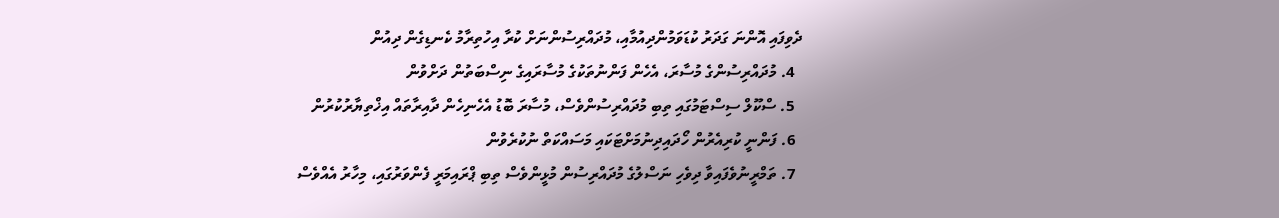ދެވިފައި އޮންނަ ގަދަރު ކުޑަވަމުންދިއުމާއި، މުދައްރިސުންނަށް ކުރާ އިހުތިރާމު ކެނޑިގެން ދިއުން
  4. މުދައްރިސުންގެ މުސާރަ، އެހެން ފަންނުތަކުގެ މުސާރައިގެ ނިސްބަތުން ދަށްވުން
  5. ސްކޫލް ސިސްޓަމުގައި ތިބި މުދައްރިސުންވެސް، މުސާރަ ބޮޑު އެހެނިހެން ދާއިރާތައް އިޚްތިޔާރުކުރުން
  6. ފަންނީ ކުރިއެރުން ހޯދައިދިނުމަށްޓަކައި މަސައްކަތް ނުކުރެވުން
  7. ތަމްރީނުވެފައިވާ ދިވެހި ނަސްލުގެ މުދައްރިސުން މުޅީންވެސް ތިބި ޕްރައިމަރީ ފެންވަރުގައި، މިހާރު އެއްވެސް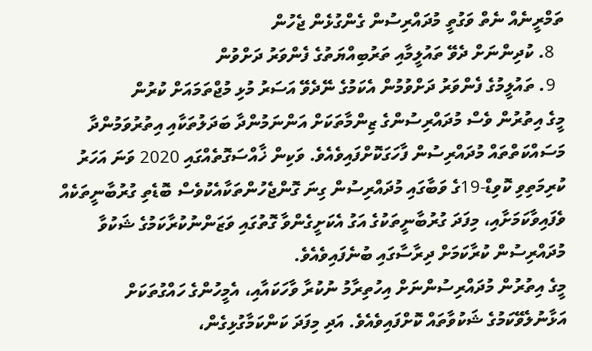ތަމްރީނެއް ނެތް ވަގުތީ މުދައްރިސުން ގެންގުޅެން ޖެހުން
  8. ކުދިންނަށް ދެވޭ ތައުލީމާއި ތަރުބިއްޔަތުގެ ފެންވަރު ދަށްވުން
  9. ތައުލީމުގެ ފެންވަރު ދަށްވުމުން އެކަމުގެ ނޭދެވޭ އަސަރު މުޅި މުޖްތަމައަށް ކުރުން
މީގެ އިތުރުން ވެސް މުދައްރިސުންގެ ޒިންމާތަކަށް އަންނަމުންދާ ބަދަލުތަކާއި އިތުރުވަމުންދާ މަސައްކަތްތައް މުދައްރިސުން ފާހަގަކޮށްފައިވެއެވެ. ވަކިން ޚާއްސަގޮތެއްގައި 2020 ވަނަ އަހަރު ކުރިމަތިވި ކޮވިޑް-19ގެ ވަބާގައި މުދައްރިސުން ގިނަ ގޮންޖެހުންތަކާއެކުވެސް ބޮޑެތި ގުރުބާނީތަކެއް ވެފައިވާކަމަށާއި، މިފަދަ ގުރުބާނީތަކުގެ އަގު އެކަށީގެންވާ ގޮތުގައި ވަޒަންނުކުރާކަމުގެ ޝަކުވާ މުދައްރިސުން ކުރާކަމަށް ދިރާސާގައި ބުނެފައިވެއެވެ.
މީގެ އިތުރުން މުދައްރިސުންނަށް އިހުތިރާމު ނުކުރާ ވާހަކައާއި، އެމީހުންގެ ހައްގުތަކަށް އަޅާނުލެވޭކަމުގެ ޝަކުވާތައް ކޮށްފައިވެއެވެ. އަދި މިފަދަ ކަންކަމާގުޅިގެން،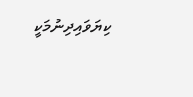ކިޔަވައިދިނުމަކީ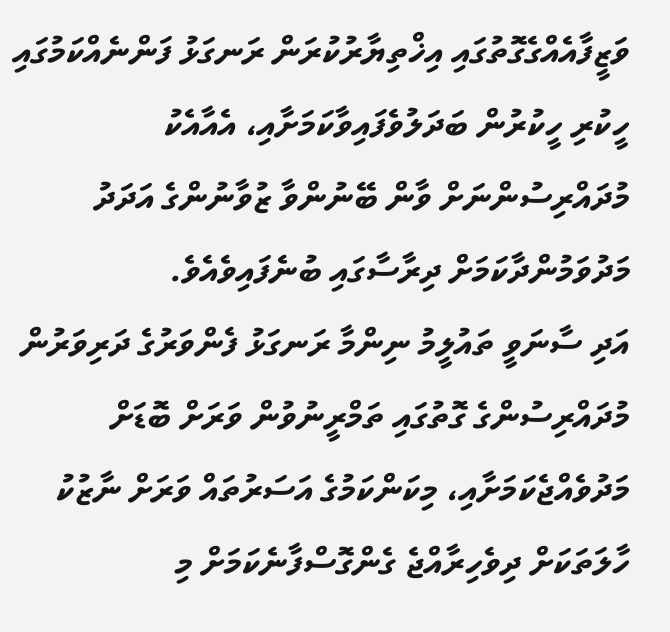ވަޒީފާއެއްގެގޮތުގައި އިޚްތިޔާރުކުރަން ރަނގަޅު ފަންނެއްކަމުގައި ހީކުރި ހީކުރުން ބަދަލުވެފައިވާކަމަށާއި، އެއާއެކު މުދައްރިސުންނަށް ވާން ބޭނުންވާ ޒުވާނުންގެ އަދަދު މަދުވަމުންދާކަމަށް ދިރާސާގައި ބުނެފައިވެއެވެ.
އަދި ސާނަވީ ތައުލީމު ނިންމާ ރަނގަޅު ފެންވަރުގެ ދަރިވަރުން މުދައްރިސުންގެ ގޮތުގައި ތަމްރީނުވުން ވަރަށް ބޮޑަށް މަދުވެއްޖެކަމަށާއި، މިކަންކަމުގެ އަސަރުތައް ވަރަށް ނާޒުކު ހާލަތަކަށް ދިވެހިރާއްޖެ ގެންގޮސްފާނެކަމަށް މި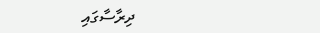ދިރާސާގައި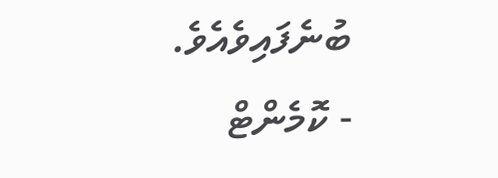ބުނެފައިވެއެވެ.
- ކޮމެންޓް